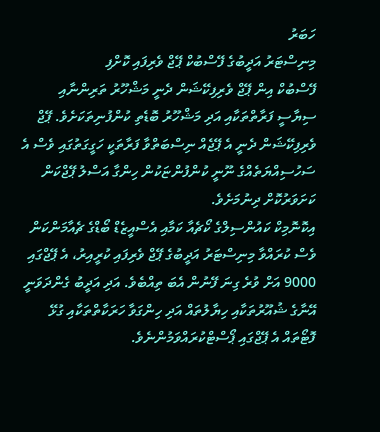ހަބަރު
މިނިސްޓަރު އަދީބުގެ ފޭސްބުކް ޕޭޖް ވެރިފައި ކޮށްފި
ފޭސްބުކް އިން ޕޭޖް ވެރިފިކޭޝަން ދެނީ މަޝްހޫރު ތަރިންނާއި ސިޔާސީ ފަރާތްތަކާއި އަދި މަޝްހޫރު ބޮޑެތި ކުންފުނިތަކަށެވެ. ޕޭޖް ވެރިފިކޭޝަން ދެނީ އެ ޕޭޖެއް ނިސްބަތްވާ ފަރާތަކީ ހަގީގަތުގައި ވެސް އެ ސަހުސިއްޔަތެއްގެ ނޫނީ ކުންފުންޏަކުން ހިންގާ އަސްލު ޕޭޖްކަން ކަށަވަރުކޮށް ދިނުމަށެވެ.
އިކޮނޮމިކް ކައުންސިލްގެ ކޯޗެއާ ކަމާއި އެސްއީޒެޑް ބޯޑްގެ ޗެއާމަންކަން ވެސް ކުރައްވާ މިނިސްޓަރު އަދީބުގެ ޕޭޖް ވެރިފައި ކުރީއިރު، އެ ޕޭޖްގައި 9000 އަށް ވުރެ ގިނަ ފޭނުން އެބަ ތިއްބެވެ. އަދި އަދީބު ގެންދަވަނީ އޭނާގެ ޝުއޫރުތަކާއި ހިޔާލުތައް އަދި ހިންގަވާ ހަރަކާތްތަކާއި ގުޅޭ ފޮޓޯތައް އެ ޕޭޖްގައި ޕޯސްޓްކުރައްވަމުންނެވެ.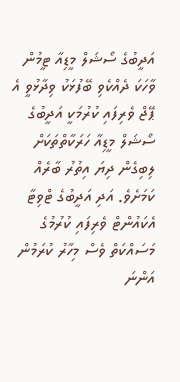އަދީބުގެ ސޯޝަލް މީޑިއާ ޓީމުން ވާހަކަ ދެއްކެވި ބޭފުޅަކު ވިދާޅުވީ އެ ޕޭޖް ވެރިފައި ކުރުމަކީ އަދީބުގެ ސޯޝަލް މީޑިއާ ހަރަކާތްތަކަށް ލިބިގެން ދިޔަ އިތުރު ބާރެއް ކަމަށެވެ. އަދި އަދީބުގެ ޓްވިޓާ އެކައުންޓް ވެރިފައި ކުރުމުގެ މަސައްކަތް ވެސް މިހާރު ކުރަމުން އަންނަ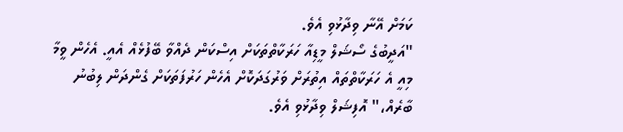ކަމަށް އޭނާ ވިދާޅުވި އެވެ.
"އަދީބުގެ ސޯޝަލް މީޑިއާ ހަރަކާތްތަކަށް އިސްކަން ދެއްވާ ބޭފުޅެއް އެއީ. އެހެން ވީމާ މިއީ އެ ހަރަކާތްތައް އިތުރަށް ވަރުގަދަކޮށް އެހެން ހަރުފަތަކަށް ގެންދަން ލިބުނު ބާރެއް،" އޮފިޝަލް ވިދާޅުވި އެވެ.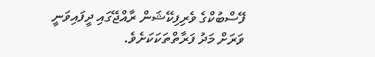ފޭސްބުކްގެ ވެރިފިކޭޝަން ރާއްޖޭގައި ދީފައިވަނީ ވަރަށް މަދު ފަރާތްތަކަކަށެވެ.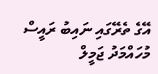އޭގެ ތެރޭގައި ނައިބު ރައީސް މުހައްމަދު ޖަމީލް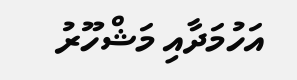އަހުމަދާއި މަޝްހޫރު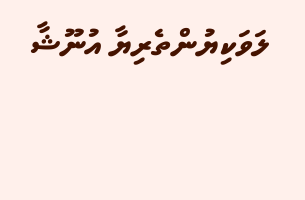ލަވަކިޔުންތެރިޔާ އުނޫޝާ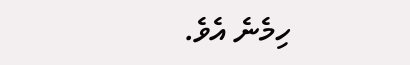ހިމެނެ އެވެ.